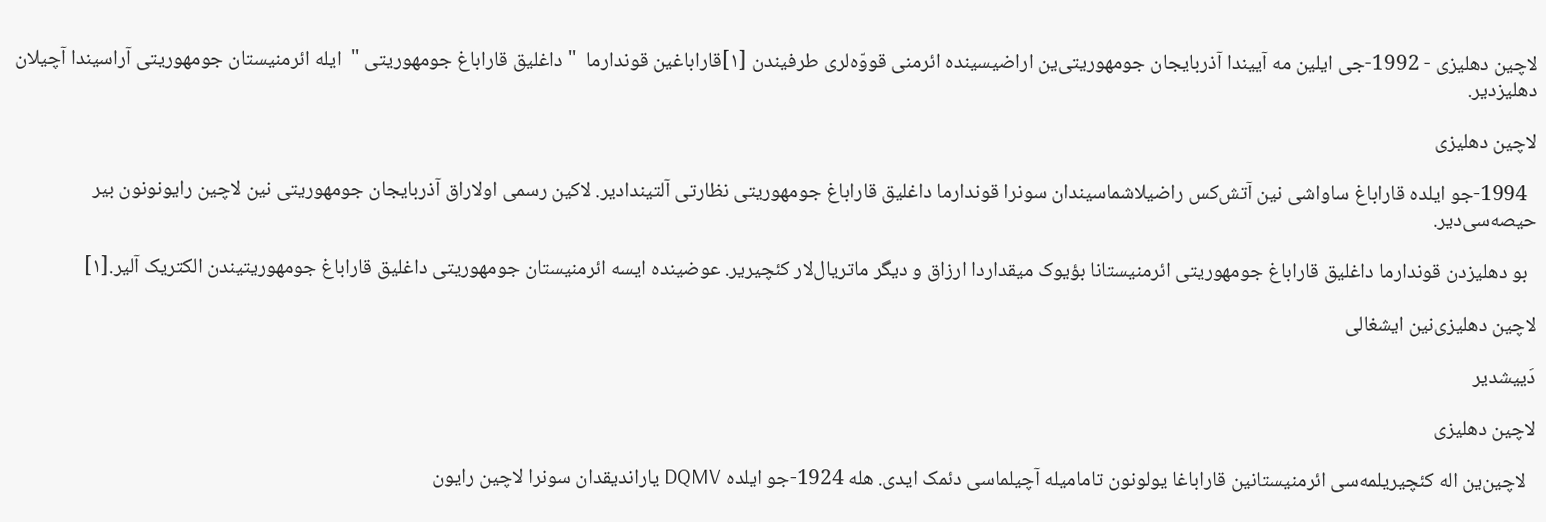لاچین دهلیزی - 1992-جی ایلین مه‌‌ آییندا آذربایجان جومهوریتی‌ین اراضیسینده ائرمنی قووّه‌لری طرفیندن [۱]قاراباغین قوندارما  " داغلیق قاراباغ جومهوریتی "  ایله ائرمنیستان جومهوریتی آراسیندا آچیلان دهلیزدیر.

لاچین دهلیزی

  1994-جو ایلده قاراباغ ساواشی نین آتش‌کس راضیلاشماسیندان سونرا قوندارما داغلیق قاراباغ جومهوریتی نظارتی آلتیندادیر. لاکین رسمی اولاراق آذربایجان جومهوریتی نین لاچین رایونونون بیر حیصه‌سی‌دیر.

  بو دهلیزدن قوندارما داغلیق قاراباغ جومهوریتی ائرمنیستانا بؤیوک میقداردا ارزاق و دیگر ماتریال‌لار کئچیریر. عوضینده ایسه ائرمنیستان جومهوریتی داغلیق قاراباغ جومهوریتیندن الکتریک آلیر.[۱]

لاچین دهلیزی‌نین ایشغالی

دَییشدیر

لاچین دهلیزی

  لاچین‌ین اله کئچیریلمه‌سی ائرمنیستانین قاراباغا یولونون تامامیله آچیلماسی دئمک ایدی. هله 1924-جو ایلده DQMV یاراندیقدان سونرا لاچین رایون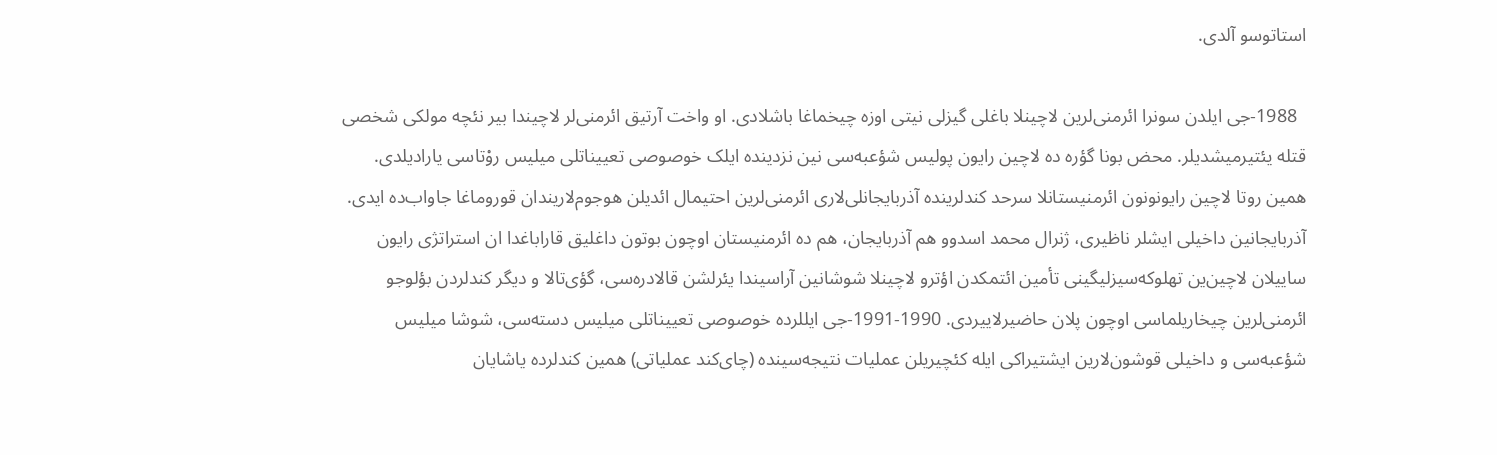استاتوسو آلدی.

  1988-جی ایلدن سونرا ائرمنی‌لرین لاچینلا باغلی گیزلی نیتی اوزه چیخماغا باشلادی. او واخت آرتیق ائرمنی‌لر لاچیندا بیر نئچه مولکی شخصی قتله یئتیرمیشدیلر. محض بونا گؤره ده لاچین رایون پولیس شؤعبه‌سی نین نزدینده ایلک خوصوصی تعییناتلی میلیس روْتاسی یارادیلدی. همین روتا لاچین رایونونون ائرمنیستانلا سرحد کندلرینده آذربایجانلی‌لاری ائرمنی‌لرین احتیمال ائدیلن هوجوم‌لاریندان قوروماغا جاواب‌ده ایدی. آذربایجانین داخیلی ایشلر ناظیری، ژنرال محمد اسدوو هم آذربایجان، هم ده ائرمنیستان اوچون بوتون داغلیق قاراباغدا ان استراتژی رایون ساییلان لاچین‌ین تهلوکه‌سیزلیگینی تأمین ائتمکدن اؤترو لاچینلا شوشانین آراسیندا یئرلشن قالادره‌سی، گؤی‌تالا و دیگر کندلردن بؤلوجو ائرمنی‌لرین چیخاریلماسی اوچون پلان حاضیرلاییردی. 1990-1991-جی ایللرده خوصوصی تعییناتلی میلیس دسته‌سی، شوشا میلیس شؤعبه‌سی و داخیلی قوشون‌لارین ایشتیراکی ایله کئچیریلن عملیات نتیجه‌سینده (چای‌کند عملیاتی) همین کندلرده یاشایان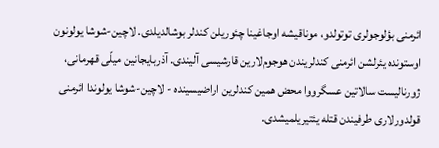ائرمنی بؤلوجولری توتولدو، موناقیشه اوجاغینا چئوریلن کندلر بوشالدیلدی. لاچین-شوشا یولونون اوستونده یئرلشن ائرمنی کندلریندن هوجوم‌لارین قارشیسی آلیندی. آذربایجانین میلّی قهرمانی، ژورنالیست سالاتین عسگرووا محض همین کندلرین اراضیسینده - لاچین-شوشا یولوندا ائرمنی قولدورلاری طرفیندن قتله یئتیریلمیشدی.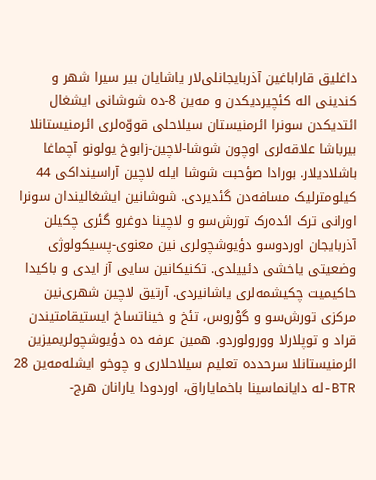داغلیق قاراباغین آذربایجانلی‌لار یاشایان بیر سیرا شهر و کندینی اله کئچیردیکدن و مه‌ین 8-ده شوشانی ایشغال ائتدیکدن سونرا ائرمنیستان سیلاحلی قووّه‌لری ائرمنیستانلا بیرباشا علاقه‌لری اوچون شوشا-لاچین-زابوخ یولونو آچماغا باشلادیلار. بورادا صؤحبت شوشا ایله لاچین آراسینداکی 44 کیلومترلیک مسافه‌دن گئدیردی. شوشانین ایشغالیندان سونرا اورانی ترک ائده‌رک تورش‌سو و لاچینا دوغرو گئری چکیلن آذربایجان اوردوسو دؤیوشچولری نین معنوی-پسیکولوژی وضعیتی یاخشی دئییلدی. تکنیکانین سایی آز ایدی و باکیدا حاکیمیت چکیشمه‌لری یاشانیردی. آرتیق لاچین شهری‌نین مرکزی تورش‌سو و گوْروس، تئخ و خیناتساخ ایستیقامتیندن قراد و توپلارلا وورولوردو. همین عرفه ده دؤیوشچولریمیزین ائرمنیستانلا سرحدده تعلیم سیلاحلاری و چوخو ایشله‌مه‌ین 28 BTR-له دایانماسینا باخمایاراق، اوردودا یارانان هرج-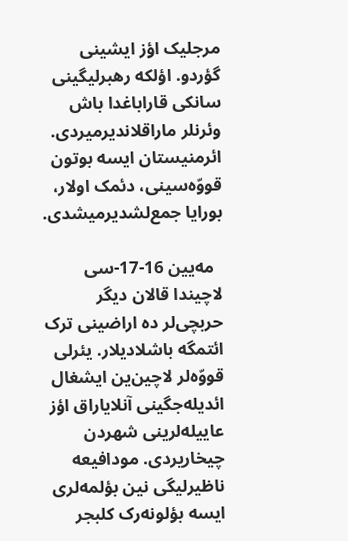مرجلیک اؤز ایشینی گؤردو. اؤلکه رهبرلیگینی سانکی قاراباغدا باش وئرنلر ماراقلاندیرمیردی. ائرمنیستان ایسه بوتون قووّه‌سینی، دئمک اولار، بورایا جمع‌لشدیرمیشدی.

  مه‌یین 16-17-سی لاچیندا قالان دیگر حربچی‌لر ده اراضینی ترک ائتمگه باشلادیلار. یئرلی قووّه‌لر لاچین‌ین ایشغال ائدیله‌جگینی آنلایاراق اؤز عاییله‌لرینی شهردن چیخاریردی. مودافیعه  ناظیرلیگی ‌نین بؤلمه‌لری ایسه بؤلونه‌رک کلبجر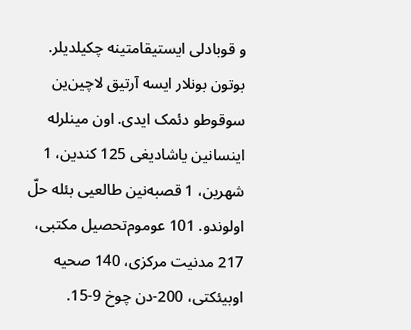و قوبادلی ایستیقامتینه چکیلدیلر. بوتون بونلار ایسه آرتیق لاچین‌ین سوقوطو دئمک ایدی. اون مینلرله اینسانین یاشادیغی 125 کندین، 1 شهرین، 1 قصبه‌نین طالعیی بئله حلّ اولوندو. 101 عوموم‌تحصیل مکتبی، 217 مدنیت مرکزی، 140 صحیه اوبیئکتی، 200-دن چوخ 9-15.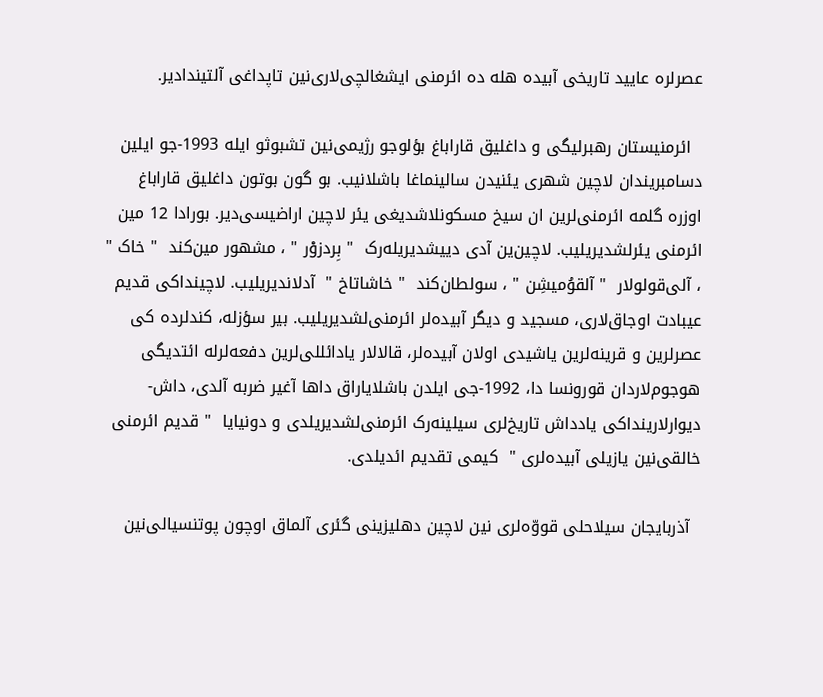عصرلره عایید تاریخی آبیده هله ده ائرمنی ایشغالچی‌لاری‌نین تاپداغی آلتیندادیر.

  ائرمنیستان رهبرلیگی و داغلیق قاراباغ بؤلوجو رژیمی‌نین تشبوثو ایله 1993-جو ایلین دسامبریندان لاچین شهری یئنیدن سالینماغا باشلانیب. بو گون بوتون داغلیق قاراباغ اوزره گلمه ائرمنی‌لرین ان سیخ مسکونلاشدیغی یئر لاچین اراضیسی‌دیر. بورادا 12 مین ائرمنی یئرلشدیریلیب. لاچین‌ین آدی دییشدیریله‌رک  " بِردزوْر " ، مشهور مین‌کند  " خاک " ، آلی‌قولولار  " آلقوُمیشِن " ، سولطان‌کند  " خاشاتاخ "  آدلاندیریلیب. لاچینداکی قدیم عیبادت اوجاق‌لاری، مسجید و دیگر آبیده‌لر ائرمنی‌لشدیریلیب. بیر سؤزله، کندلرده کی  عصرلرین و قرینه‌لرین یاشیدی اولان آبیده‌لر، قالالار یادائللی‌لرین دفعه‌لرله ائتدیگی هوجوم‌لاردان قورونسا دا، 1992-جی ایلدن باشلایاراق داها آغیر ضربه آلدی، داش-دیوارلارینداکی یادداش تاریخ‌لری سیلینه‌رک ائرمنی‌لشدیریلدی و دونیایا  " قدیم ائرمنی خالقی‌نین یازیلی آبیده‌لری "  کیمی تقدیم ائدیلدی.

  آذربایجان سیلاحلی قووّه‌لری نین لاچین دهلیزینی گئری آلماق اوچون پوتنسیالی‌نین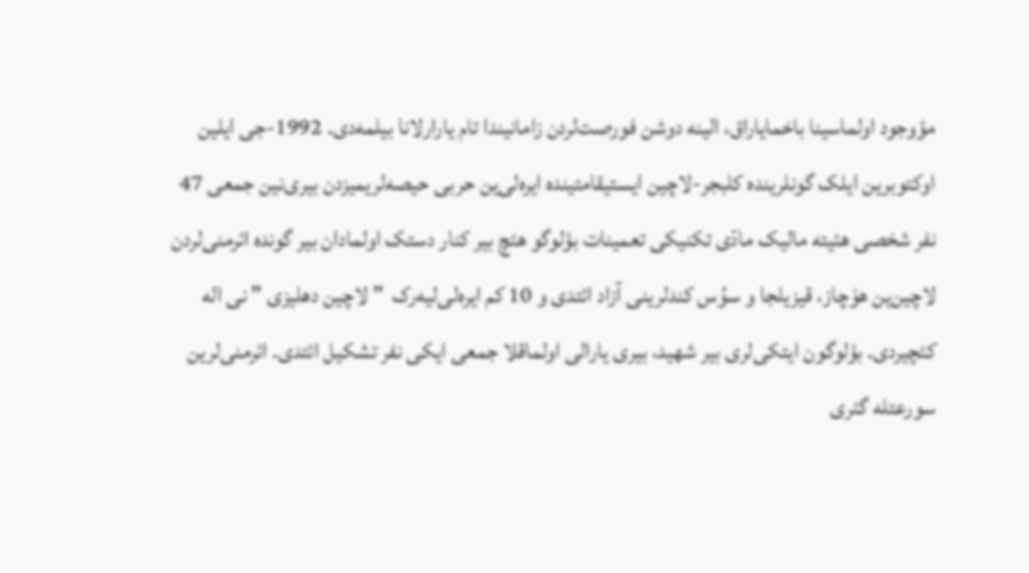مؤوجود اولماسینا باخمایاراق، الینه دوشن فورصت‌لردن زامانیندا تام یارارلانا بیلمه‌دی. 1992-جی ایلین اوکتوبرین ایلک گونلرینده کلبجر-لاچین ایستیقامتینده ایره‌لی‌ین حربی حیصه‌لریمیزدن بیری‌نین جمعی 47 نفر شخصی هئیته مالیک مادّی تکنیکی تعمینات بؤلوگو هئچ بیر کنار دستک اولمادان بیر گونده ائرمنی‌لردن لاچین‌ین هوْچاز، قیزیلجا و سوُس کندلرینی آزاد ائتدی و 10 کم ایره‌لی‌لیه‌رک  " لاچین دهلیزی " نی اله کئچیردی. بؤلوگون ایتکی‌لری بیر شهید، بیری یارالی اولماقلا جمعی ایکی نفر تشکیل ائتدی. ائرمنی‌لرین سورعتله گئری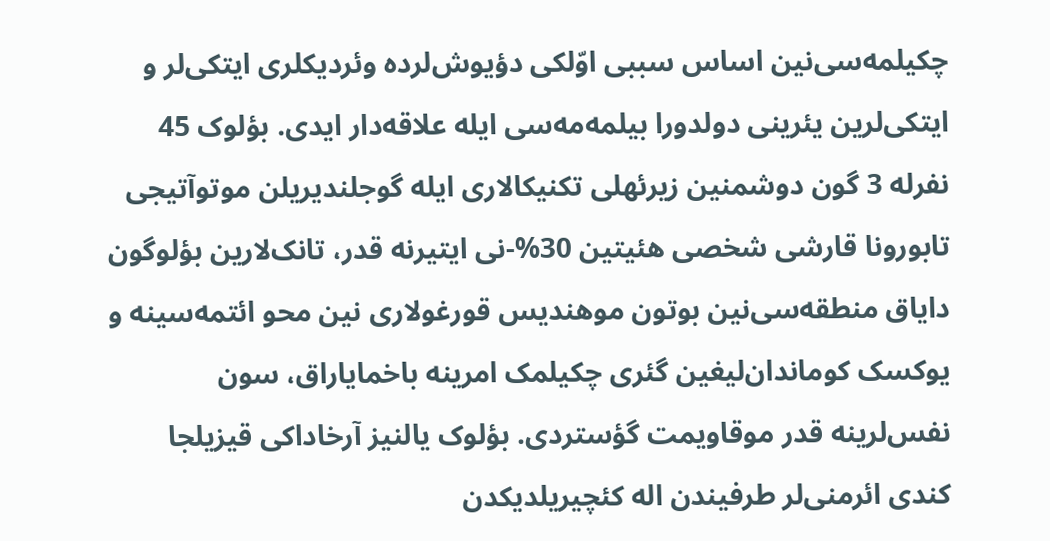چکیلمه‌سی‌نین اساس سببی اوّلکی دؤیوش‌لرده وئردیکلری ایتکی‌لر و ایتکی‌لرین یئرینی دولدورا بیلمه‌مه‌سی ایله علاقه‌دار ایدی. بؤلوک 45 نفرله 3 گون دوشمنین زیرئهلی تکنیکالاری ایله گوجلندیریلن موتوآتیجی تابورونا قارشی شخصی هئیتین 30%-نی ایتیرنه قدر، تانک‌لارین بؤلوگون دایاق منطقه‌سی‌نین بوتون موهندیس قورغولاری نین محو ائتمه‌سینه و یوکسک کوماندان‌لیغین گئری چکیلمک امرینه باخمایاراق، سون نفس‌لرینه قدر موقاویمت گؤستردی. بؤلوک یالنیز آرخاداکی قیزیلجا کندی ائرمنی‌لر طرفیندن اله کئچیریلدیکدن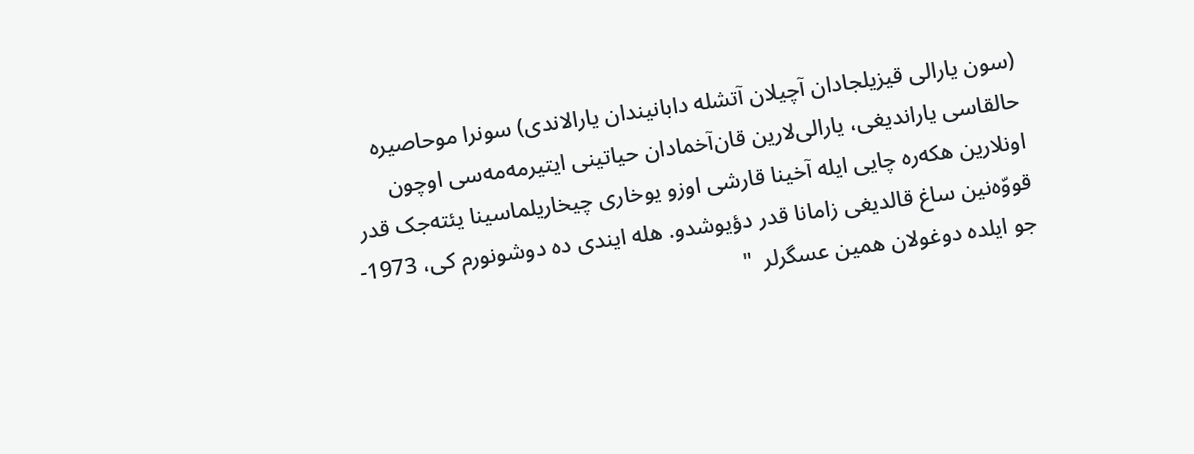(سون یارالی قیزیلجادان آچیلان آتشله دابانیندان یارالاندی) سونرا موحاصیره حالقاسی یاراندیغی، یارالی‌لارین قان‌آخمادان حیاتینی ایتیرمه‌مه‌سی اوچون اونلارین هکه‌ره چایی ایله آخینا قارشی اوزو یوخاری چیخاریلماسینا یئته‌جک قدر قووّه‌نین ساغ قالدیغی زامانا قدر دؤیوشدو. هله ایندی ده دوشونورم کی، 1973-جو ایلده دوغولان همین عسگرلر  "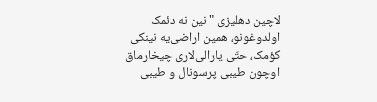لاچین دهلیزی " نین نه دئمک اولدوغونو، همین اراضی‌یه نینکی کؤمک، حتّی یارالی‌لاری چیخارماق اوچون طیبی پرسونال و طیبی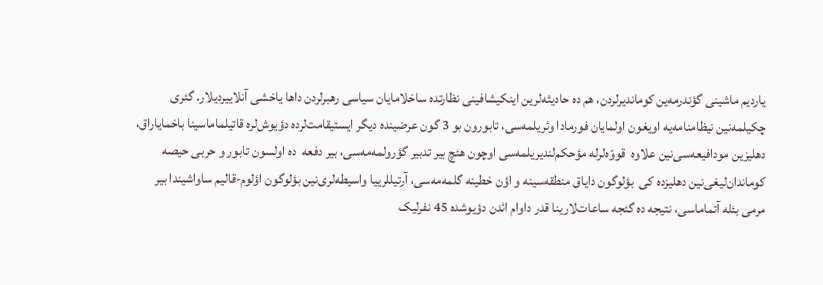یاردیم ماشینی گؤندرمه‌ین کوماندیرلردن، هم ده حادیثه‌لرین اینکیشافینی نظارتده ساخلامایان سیاسی رهبرلردن داها یاخشی آنلاییردیلار. گئری چکیلمه‌نین نیظامنامه‌یه اویغون اولمایان فورمادا وئریلمه‌سی، تابورون بو 3 گون عرضینده دیگر ایستیقامت‌لرده دؤیوش‌لره قاتیلماماسینا باخمایاراق، دهلیزین مودافیعه‌سی‌نین علاوه  قووّه‌لرله مؤحکم‌لندیریلمه‌سی اوچون هئچ بیر تدبیر گؤرولمه‌مه‌سی، بیر دفعه  ده اولسون تابور و حربی حیصه  کوماندان‌لیغی‌نین دهلیزده کی  بؤلوگون دایاق منطقه‌سینه و اؤن خطینه گلمه‌مه‌سی، آرتیللرییا واسیطه‌لری‌نین بؤلوگون اؤلوم-قالیم ساواشیندا بیر مرمی بئله آتماماسی، نتیجه ده گئجه ساعات‌لارینا قدر داوام ائدن دؤیوشده 45 نفرلیک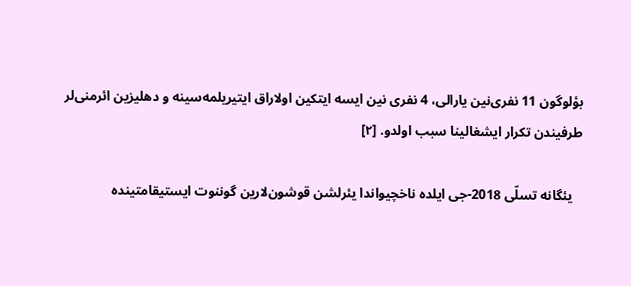بؤلوگون 11 نفری‌نین یارالی، 4 نفری نین ایسه ایتکین اولاراق ایتیریلمه‌سینه و دهلیزین ائرمنی‌لر طرفیندن تکرار ایشغالینا سبب اولدو. [۲]

   یئگانه تسلّی 2018-جی ایلده ناخچیواندا یئرلشن قوشون‌لارین گوننوت ایستیقامتینده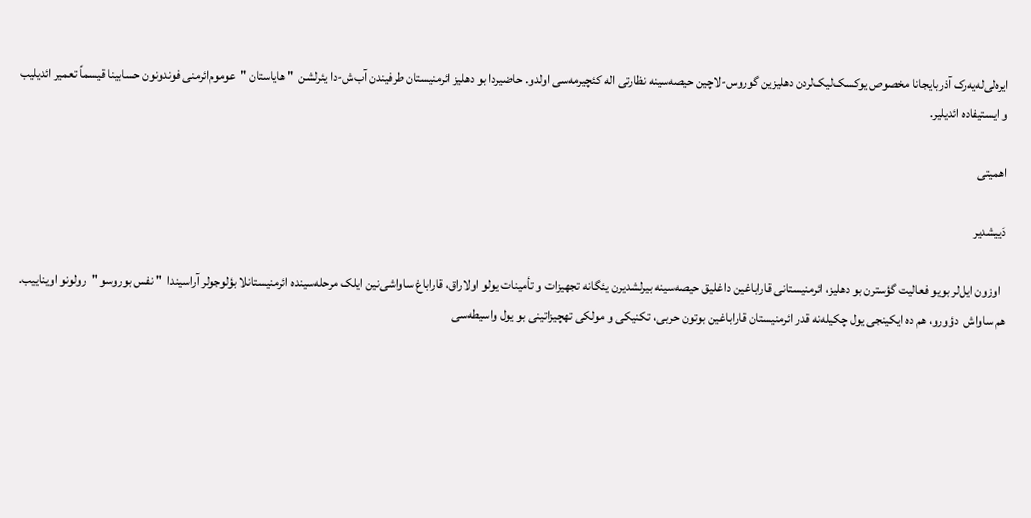ایره‌لی‌له‌یه‌رک آذربایجانا مخصوص یوکسک‌لیک‌لردن دهلیزین گوروس-لاچین حیصه‌سینه نظارتی اله کئچیرمه‌سی اولدو. حاضیردا بو دهلیز ائرمنیستان طرفیندن آب‌ش-دا یئرلشن  " هایاستان "  عوموم‌ائرمنی فوندونون حسابینا قیسماً تعمیر ائدیلیب و ایستیفاده ائدیلیر.

اهمیتی

دَییشدیر

  اوزون ایل‌لر بویو فعالیت گؤسترن بو دهلیز، ائرمنیستانی قاراباغین داغلیق حیصه‌سینه بیرلشدیرن یئگانه تجهیزات و تأمینات یولو اولاراق، قاراباغ ساواشی‌نین ایلک مرحله‌سینده ائرمنیستانلا بؤلوجولر آراسیندا  " نفس بوروسو "  رولونو اویناییب. هم ساواش  دؤورو، هم ده ایکینجی یول چکیله‌نه قدر ائرمنیستان قاراباغین بوتون حربی، تکنیکی و مولکی تهچیزاتینی بو یول واسیطه‌سی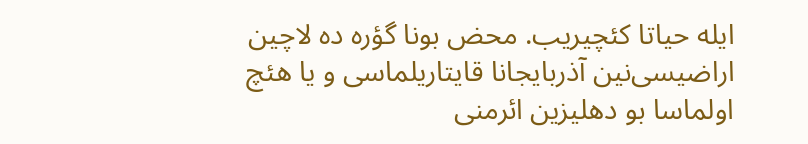ایله حیاتا کئچیریب. محض بونا گؤره ده لاچین اراضیسی‌نین آذربایجانا قایتاریلماسی و یا هئچ اولماسا بو دهلیزین ائرمنی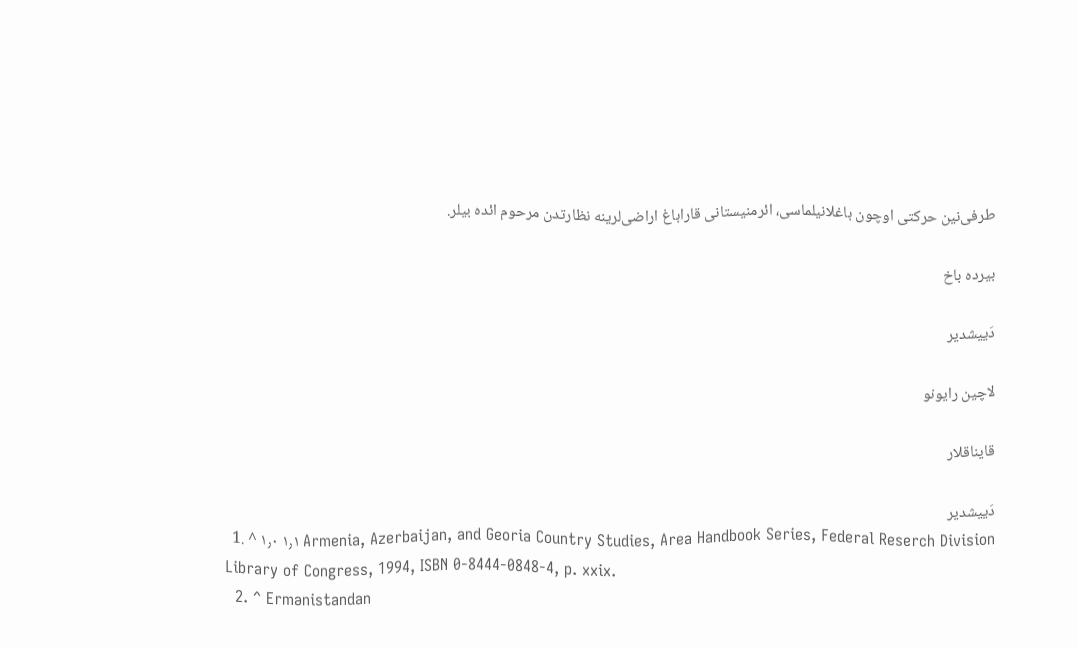طرفی‌نین حرکتی اوچون باغلانیلماسی، ائرمنیستانی قاراباغ اراضی‌لرینه نظارتدن مرحوم ائده بیلر.

بیرده باخ

دَییشدیر

لاچین رایونو

قایناقلار

دَییشدیر
  1. ^ ۱٫۰ ۱٫۱ Armenia, Azerbaijan, and Georia Country Studies, Area Handbook Series, Federal Reserch Division Library of Congress, 1994, ISBN 0-8444-0848-4, p. xxix.
  2. ^ Ermənistandan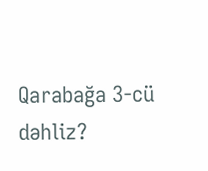Qarabağa 3-cü dəhliz?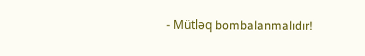- Mütləq bombalanmalıdır!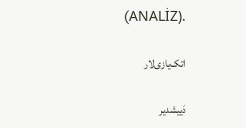(ANALİZ).

اتک‌یازی‌لار

دَییشدیر